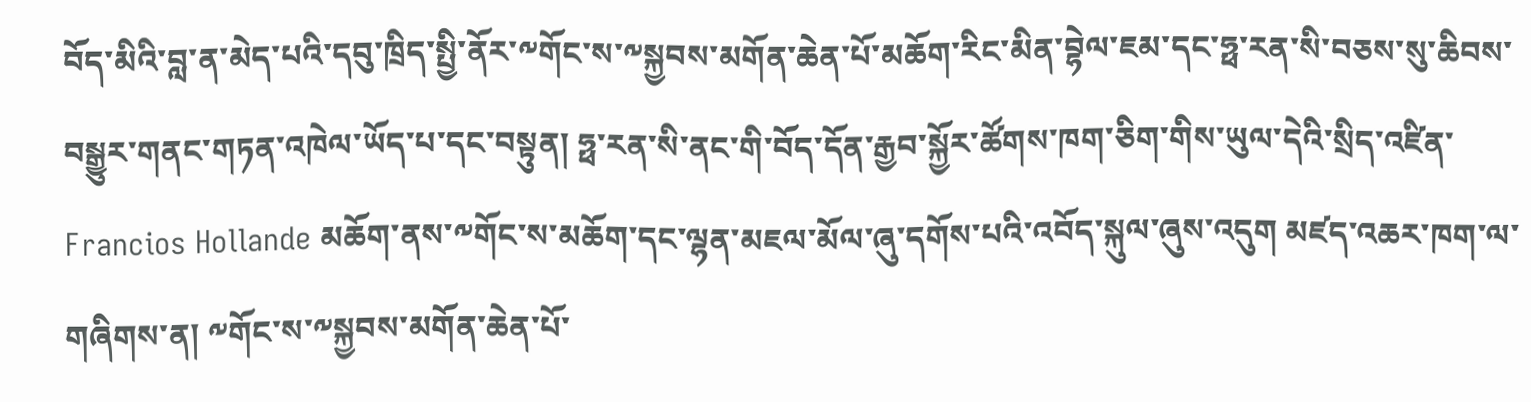བོད་མིའི་བླ་ན་མེད་པའི་དབུ་ཁྲིད་སྤྱི་ནོར་༸གོང་ས་༸སྐྱབས་མགོན་ཆེན་པོ་མཆོག་རིང་མིན་བྷེལ་ཇམ་དང་ཧྥ་རན་སི་བཅས་སུ་ཆིབས་བསྒྱུར་གནང་གཏན་འཁེལ་ཡོད་པ་དང་བསྟུན། ཧྥ་རན་སི་ནང་གི་བོད་དོན་རྒྱབ་སྐྱོར་ཚོགས་ཁག་ཅིག་གིས་ཡུལ་དེའི་སྲིད་འཛིན་ Francios Hollande མཆོག་ནས་༸གོང་ས་མཆོག་དང་ལྷན་མཇལ་མོལ་ཞུ་དགོས་པའི་འབོད་སྐུལ་ཞུས་འདུག མཛད་འཆར་ཁག་ལ་གཞིགས་ན། ༸གོང་ས་༸སྐྱབས་མགོན་ཆེན་པོ་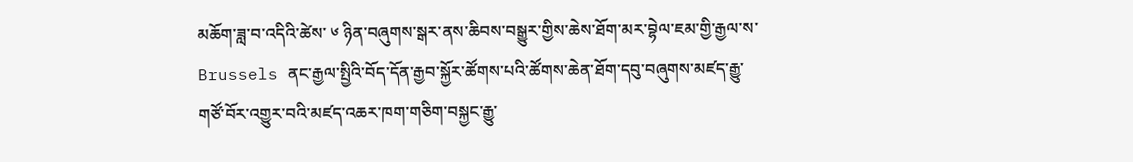མཆོག་ཟླ་བ་འདིའི་ཚེས་ ༦ ཉིན་བཞུགས་སྒར་ནས་ཆིབས་བསྒྱུར་གྱིས་ཆེས་ཐོག་མར་བྷེལ་ཇམ་གྱི་རྒྱལ་ས་ Brussels ནང་རྒྱལ་སྤྱིའི་བོད་དོན་རྒྱབ་སྐྱོར་ཚོགས་པའི་ཚོགས་ཆེན་ཐོག་དབུ་བཞུགས་མཛད་རྒྱུ་གཙོ་བོར་འགྱུར་བའི་མཛད་འཆར་ཁག་གཅིག་བསྐྱང་རྒྱུ་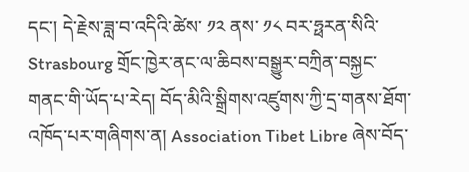དང་། དེ་རྗེས་ཟླ་བ་འདིའི་ཚེས་ ༡༢ ནས་ ༡༨ བར་ཧྥརན་སིའི་ Strasbourg གྲོང་ཁྱེར་ནང་ལ་ཆིབས་བསྒྱུར་བཀྲིན་བསྐྱང་གནང་གི་ཡོད་པ་རེད། བོད་མིའི་སྒྲིགས་འཛུགས་ཀྱི་དྲ་གནས་ཐོག་འཁོད་པར་གཞིགས་ན། Association Tibet Libre ཞེས་བོད་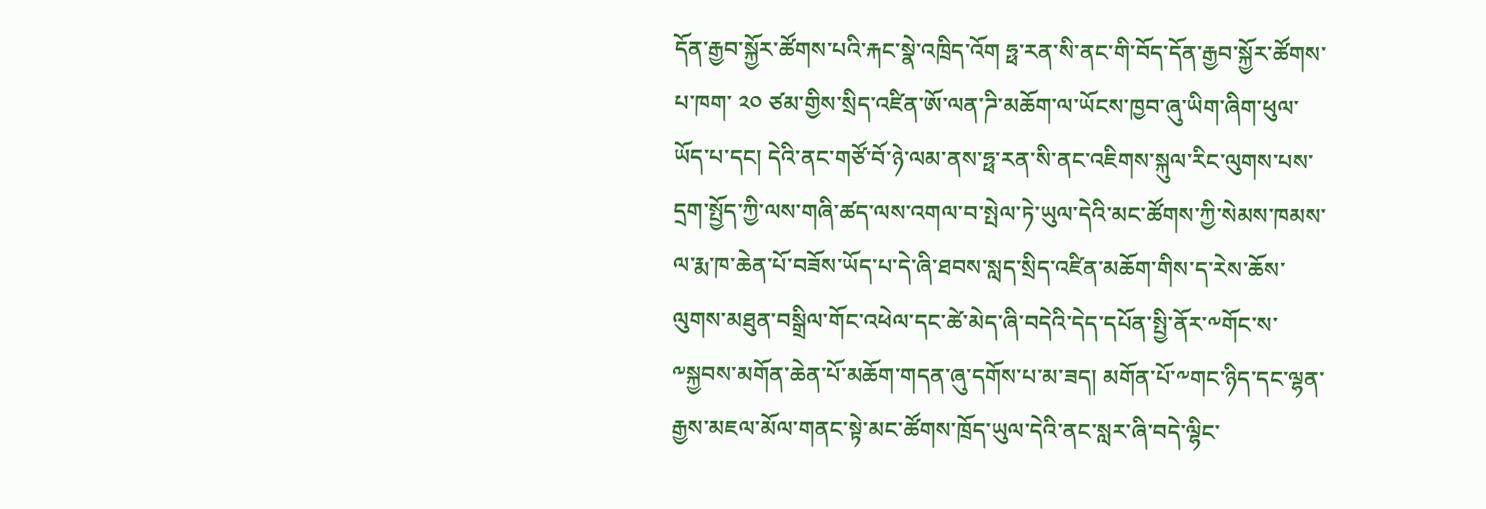དོན་རྒྱབ་སྐྱོར་ཚོགས་པའི་རྐང་སྣེ་འཁྲིད་འོག ཧྥ་རན་སི་ནང་གི་བོད་དོན་རྒྱབ་སྐྱོར་ཚོགས་པ་ཁག་ ༢༠ ཙམ་གྱིས་སྲིད་འཛིན་ཨོ་ལན་ཌི་མཆོག་ལ་ཡོངས་ཁྱབ་ཞུ་ཡིག་ཞིག་ཕུལ་ཡོད་པ་དང། དེའི་ནང་གཙོ་བོ་ཉེ་ལམ་ནས་ཧྥ་རན་སི་ནང་འཇིགས་སྐུལ་རིང་ལུགས་པས་དྲག་སྤྱོད་ཀྱི་ལས་གཞི་ཚད་ལས་འགལ་བ་སྤེལ་ཏེ་ཡུལ་དེའི་མང་ཚོགས་ཀྱི་སེམས་ཁམས་ལ་རྨ་ཁ་ཆེན་པོ་བཟོས་ཡོད་པ་དེ་ཞི་ཐབས་སླད་སྲིད་འཛིན་མཆོག་གིས་ད་རེས་ཆོས་ལུགས་མཐུན་བསྒྲིལ་གོང་འཕེལ་དང་ཚེ་མེད་ཞི་བདེའི་དེད་དཔོན་སྤྱི་ནོར་༸གོང་ས་༸སྐྱབས་མགོན་ཆེན་པོ་མཆོག་གདན་ཞུ་དགོས་པ་མ་ཟད། མགོན་པོ་༸གང་ཉིད་དང་ལྷན་རྒྱས་མཇལ་མོལ་གནང་སྟེ་མང་ཚོགས་ཁྲོད་ཡུལ་དེའི་ནང་སླར་ཞི་བདེ་ལྷིང་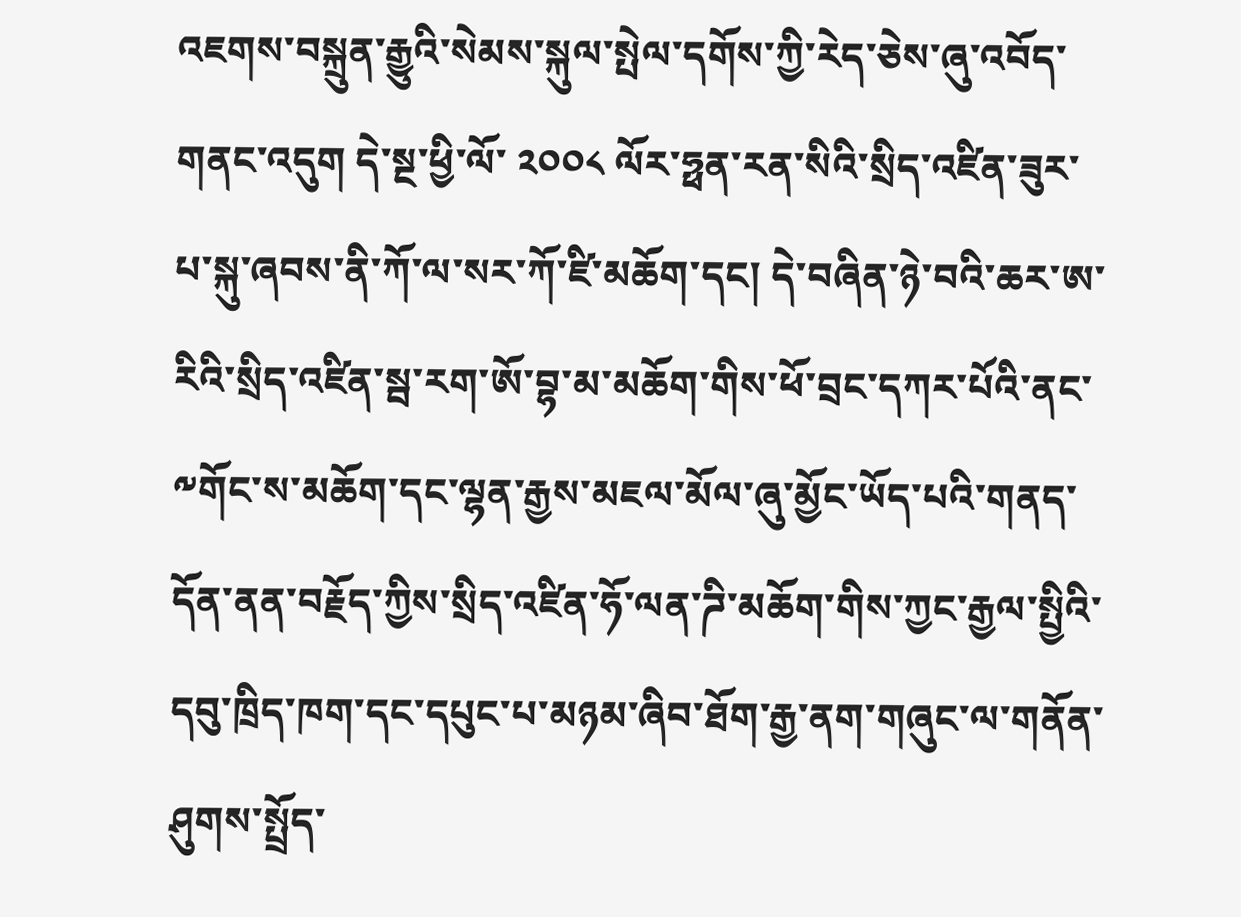འཇགས་བསྐྲུན་རྒྱུའི་སེམས་སྐུལ་སྤེལ་དགོས་ཀྱི་རེད་ཅེས་ཞུ་འབོད་གནང་འདུག དེ་སྔ་ཕྱི་ལོ་ ༢༠༠༨ ལོར་ཧྥན་རན་སིའི་སྲིད་འཛིན་ཟུར་པ་སྐུ་ཞབས་ནི་ཀོ་ལ་སར་ཀོ་ཛི་མཆོག་དང། དེ་བཞིན་ཉེ་བའི་ཆར་ཨ་རིའི་སྲིད་འཛིན་སྦ་རག་ཨོ་བྷ་མ་མཆོག་གིས་ཕོ་བྲང་དཀར་པོའི་ནང་༸གོང་ས་མཆོག་དང་ལྷན་རྒྱས་མཇལ་མོལ་ཞུ་མྱོང་ཡོད་པའི་གནད་དོན་ནན་བརྗོད་ཀྱིས་སྲིད་འཛིན་ཧོ་ལན་ཌི་མཆོག་གིས་ཀྱང་རྒྱལ་སྤྱིའི་དབུ་ཁྲིད་ཁག་དང་དཔུང་པ་མཉམ་ཞིབ་ཐོག་རྒྱ་ནག་གཞུང་ལ་གནོན་ཤུགས་སྤྲོད་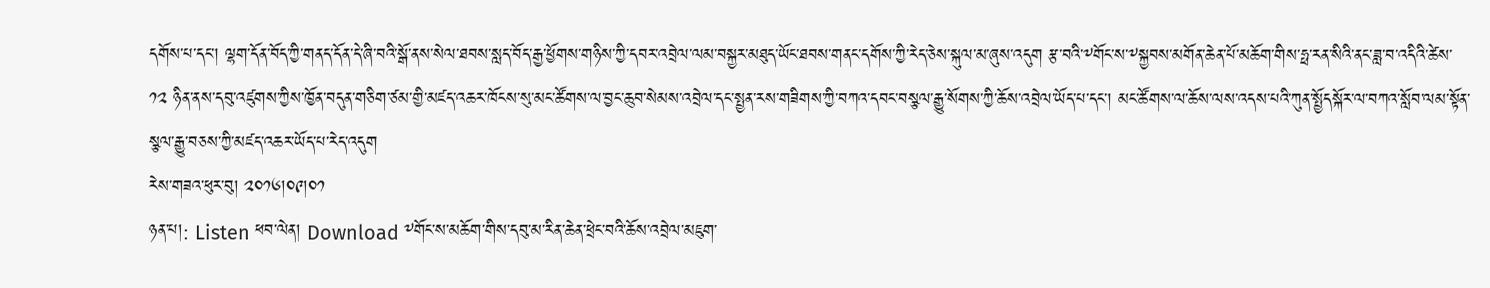དགོས་པ་དང་། ལྷག་དོན་བོད་ཀྱི་གནད་དོན་དེ་ཞི་བའི་སྒོ་ནས་སེལ་ཐབས་སླད་བོད་རྒྱ་ཕྱོགས་གཉིས་ཀྱི་དབར་འབྲེལ་ལམ་བསྐྱར་མཐུད་ཡོང་ཐབས་གནང་དགོས་ཀྱི་རེད་ཅེས་སྐུལ་མ་ཞུས་འདུག རྩ་བའི་༸གོང་ས་༸སྐྱབས་མགོན་ཆེན་པོ་མཆོག་གིས་ཧྥ་རན་སིའི་ནང་ཟླ་བ་འདིའི་ཚེས་ ༡༢ ཉིན་ནས་དབུ་འཛུགས་ཀྱིས་ཁྱོན་བདུན་གཅིག་ཙམ་གྱི་མཛད་འཆར་ཁོངས་སུ་མང་ཚོགས་ལ་བྱང་ཆུབ་སེམས་འབྲེལ་དང་སྤྱན་རས་གཟིགས་ཀྱི་བཀའ་དབང་བསྩལ་རྒྱུ་སོགས་ཀྱི་ཆོས་འབྲེལ་ཡོད་པ་དང་། མང་ཚོགས་ལ་ཆོས་ལས་འདས་པའི་ཀུན་སྤྱོདསྐོར་ལ་བཀའ་སློབ་ལམ་སྟོན་སྩལ་རྒྱུ་བཅས་ཀྱི་མཛད་འཆར་ཡོད་པ་རེད་འདུག
རེས་གཟའ་ཕུར་བུ། ༢༠༡༦།༠༩།༠༡
ཉན་པ།: Listen ཕབ་ལེན། Download ༸གོང་ས་མཆོག་གིས་དབུ་མ་རིན་ཆེན་ཕྲེང་བའི་ཆོས་འབྲེལ་མཇུག་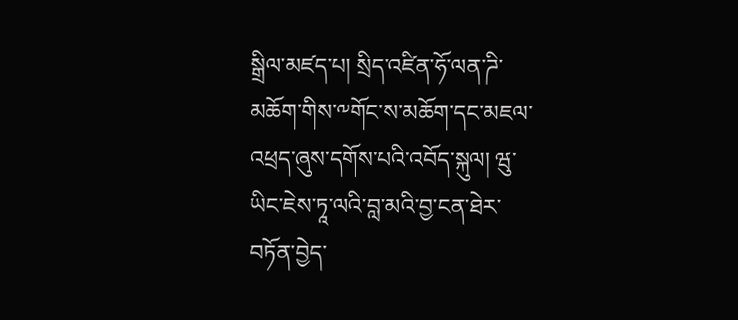སྒྲིལ་མཛད་པ། སྲིད་འཛིན་ཧོ་ལན་ཌི་མཆོག་གིས་༸གོང་ས་མཆོག་དང་མཇལ་འཕྲད་ཞུས་དགོས་པའི་འབོད་སྐུལ། ཝུ་ཡིང་ཇེས་ཏཱ་ལའི་བླ་མའི་བྱ་ངན་ཐེར་བཏོན་བྱེད་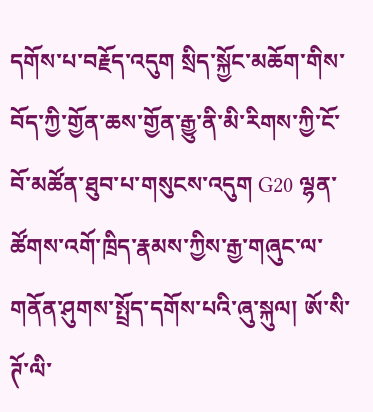དགོས་པ་བརྗོད་འདུག སྲིད་སྐྱོང་མཆོག་གིས་བོད་ཀྱི་གྱོན་ཆས་གྱོན་རྒྱུ་ནི་མི་རིགས་ཀྱི་ངོ་བོ་མཚོན་ཐུབ་པ་གསུངས་འདུག G20 ལྷན་ཚོགས་འགོ་ཁྲིད་རྣམས་ཀྱིས་རྒྱ་གཞུང་ལ་གནོན་ཤུགས་སྤྲོད་དགོས་པའི་ཞུ་སྐུལ། ཨོ་སི་ཊོ་ལི་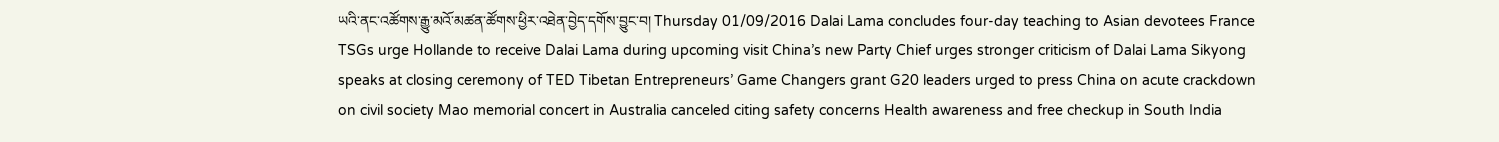ཡའི་ནང་འཚོགས་རྒྱུ་མའོ་མཚན་ཚོགས་ཕྱིར་འཐེན་བྱེད་དགོས་བྱུང་བ། Thursday 01/09/2016 Dalai Lama concludes four-day teaching to Asian devotees France TSGs urge Hollande to receive Dalai Lama during upcoming visit China’s new Party Chief urges stronger criticism of Dalai Lama Sikyong speaks at closing ceremony of TED Tibetan Entrepreneurs’ Game Changers grant G20 leaders urged to press China on acute crackdown on civil society Mao memorial concert in Australia canceled citing safety concerns Health awareness and free checkup in South India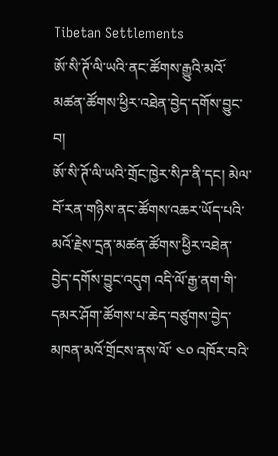Tibetan Settlements
ཨོ་སི་ཊོ་ལི་ཡའི་ནང་ཚོགས་རྒྱུའི་མའོ་མཚན་ཚོགས་ཕྱིར་འཐེན་བྱེད་དགོས་བྱུང་བ།
ཨོ་སི་ཊོ་ལི་ཡའི་གྲོང་ཁྱེར་སིཌ་ནི་དང། མེལ་བོ་རན་གཉིས་ནང་ཚོགས་འཆར་ཡོད་པའི་མའོ་རྗེས་དྲན་མཚན་ཚོགས་ཕྱིེར་འཐེན་བྱེད་དགོས་བྱུང་འདུག འདི་ལོ་རྒྱ་ནག་གི་དམར་ཤོག་ཚོགས་པ་ཆེད་བཙུགས་བྱེད་མཁན་མའོ་གྲོངས་ནས་ལོ་ ༤༠ འཁོར་བའི་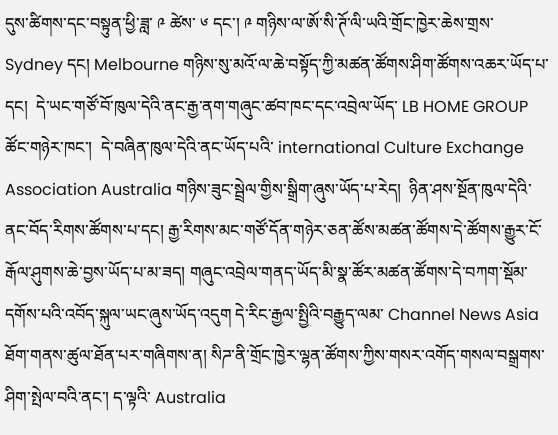དུས་ཚིགས་དང་བསྟུན་ཕྱི་ཟླ་ ༩ ཚེས་ ༦ དང་། ༩ གཉིས་ལ་ཨོ་སི་ཊོ་ལི་ཡའི་གྲོང་ཁྱེར་ཆེས་གྲས་ Sydney དང། Melbourne གཉིས་སུ་མའོ་ལ་ཆེ་བསྟོད་ཀྱི་མཚན་ཚོགས་ཤིག་ཚོགས་འཆར་ཡོད་པ་དང།  དེ་ཡང་གཙོ་བོ་ཁུལ་དེའི་ནང་རྒྱ་ནག་གཞུང་ཚབ་ཁང་དང་འབྲེལ་ཡོད་ LB HOME GROUP ཚོང་གཉེར་ཁང་།  དེ་བཞིན་ཁུལ་དེའི་ནང་ཡོད་པའི་ international Culture Exchange Association Australia གཉིས་ཟུང་སྦྲེལ་གྱིས་སྒྲིག་ཞུས་ཡོད་པ་རེད།  ཉིན་ཤས་སྔོན་ཁུལ་དེའི་ནང་བོད་རིགས་ཚོགས་པ་དང། རྒྱ་རིགས་མང་གཙོ་དོན་གཉེར་ཅན་ཚོས་མཚན་ཚོགས་དེ་ཚོགས་རྒྱུར་ངོ་རྒོལ་ཤུགས་ཆེ་བྱས་ཡོད་པ་མ་ཟད། གཞུང་འབྲེལ་གནད་ཡོད་མི་སྣ་ཚོར་མཚན་ཚོགས་དེ་བཀག་སྡོམ་དགོས་པའི་འབོད་སྐུལ་ཡང་ཞུས་ཡོད་འདུག དེ་རིང་རྒྱལ་སྤྱིའི་བརྒྱུད་ལམ་ Channel News Asia ཐོག་གནས་ཚུལ་ཐོན་པར་གཞིགས་ན། སིཌ་ནི་གྲོང་ཁྱེར་ལྷན་ཚོགས་ཀྱིས་གསར་འགོད་གསལ་བསྒྲགས་ཤིག་སྤེལ་བའི་ནང་། ད་ལྟའི་ Australia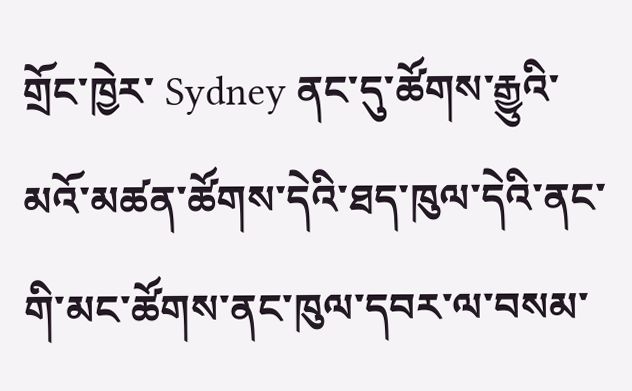གྲོང་ཁྱེར་ Sydney ནང་དུ་ཚོགས་རྒྱུའི་མའོ་མཚན་ཚོགས་དེའི་ཐད་ཁུལ་དེའི་ནང་གི་མང་ཚོགས་ནང་ཁུལ་དབར་ལ་བསམ་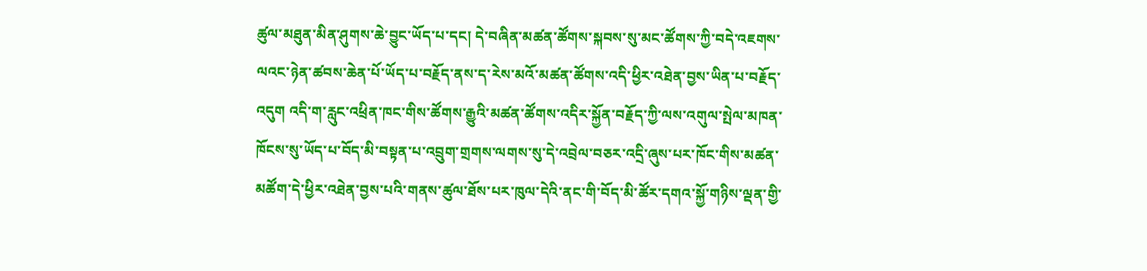ཚུལ་མཐུན་མིན་ཤུགས་ཆེ་བྱུང་ཡོད་པ་དང། དེ་བཞིན་མཚན་ཚོགས་སྐབས་སུ་མང་ཚོགས་ཀྱི་བདེ་འཇགས་ལའང་ཉེན་ཚབས་ཆེན་པོ་ཡོད་པ་བརྗོད་ནས་ད་རེས་མའོ་མཚན་ཚོགས་འདི་ཕྱིར་འཐེན་བྱས་ཡིན་པ་བརྗོད་འདུག འདི་ག་རླུང་འཕྲིན་ཁང་གིས་ཚོགས་རྒྱུའི་མཚན་ཚོགས་འདིར་སྐྱོན་བརྗོད་ཀྱི་ལས་འགུལ་སྤེལ་མཁན་ཁོངས་སུ་ཡོད་པ་བོད་མི་བསྟན་པ་འབྲུག་གྲགས་ལགས་སུ་དེ་འབྲེལ་བཅར་འདྲི་ཞུས་པར་ཁོང་གིས་མཚན་མཚོག་དེ་ཕྱིར་འཐེན་བྱས་པའི་གནས་ཚུལ་ཐོས་པར་ཁུལ་དེའི་ནང་གི་བོད་མི་ཚོར་དགའ་སྐྱོ་གཉིས་ལྡན་གྱི་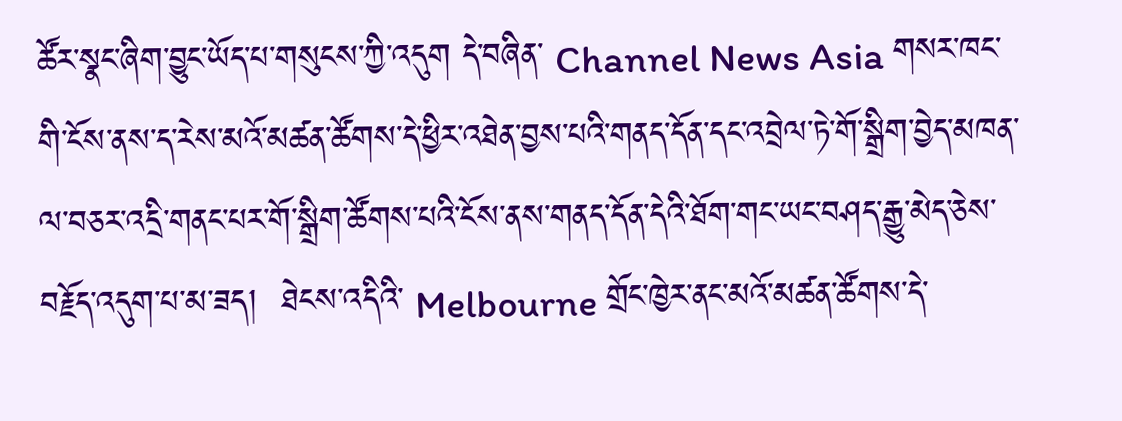ཚོར་སྣང་ཞིག་བྱུང་ཡོད་པ་གསུངས་ཀྱི་འདུག དེ་བཞིན་ Channel News Asia གསར་ཁང་གི་ངོས་ནས་ད་རེས་མའོ་མཚན་ཚོགས་དེ་ཕྱིར་འཐེན་བྱས་པའི་གནད་དོན་དང་འབྲེལ་ཏེ་གོ་སྒྲིག་བྱེད་མཁན་ལ་བཅར་འདྲི་གནང་པར་གོ་སྒྲིག་ཚོགས་པའི་ངོས་ནས་གནད་དོན་དེའི་ཐོག་གང་ཡང་བཤད་རྒྱུ་མེད་ཅེས་བརྗོད་འདུག་པ་མ་ཟད།  ཐེངས་འདིའི་ Melbourne གྲོང་ཁྱེར་ནང་མའོ་མཚན་ཚོགས་དེ་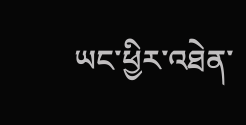ཡང་ཕྱིར་འཐེན་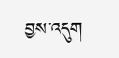བྱས་འདུག